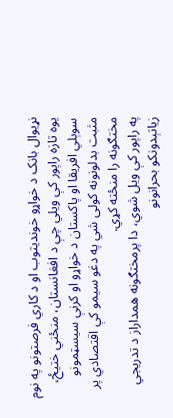نړیوال بانک د خواړو خوندیتوب او د کاري فرصتونو په نوم یوه تازه راپور کې ویلي چې د افغانستان، منځني ختیځ، سوېلي افریقا او پاکستان د خواړو او کرنې سیسټمونو مثبت بدلونونه کولی شي په دغو سیمو کې اقتصادي پر مختګونه را منځته کړي.
په راپور کې ویل شوي، دا پرمختګونه همداراز د تدریجي زیاتېدونکو بحرانونو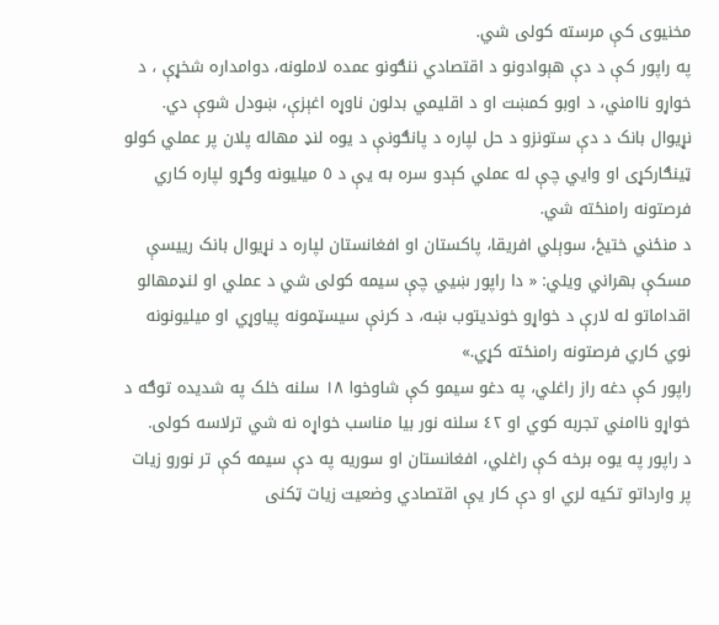مخنیوی کې مرسته کولی شي.
په راپور کې د دې هېوادونو د اقتصادي ننګونو عمده لاملونه، دوامداره شخړې ، د خواړو ناامني، د اوبو کمښت او د اقلیمي بدلون ناوړه اغېزې، ښودل شوې دي.
نړیوال بانک د دې ستونزو د حل لپاره د پانګونې د یوه لنډ مهاله پلان پر عملي کولو ټینګارکړی او وايي چې له عملي کېدو سره به یې د ٥ میلیونه وګړو لپاره کاري فرصتونه رامنځته شي.
د منځني ختیځ، سوېلي افریقا، پاکستان او افغانستان لپاره د نړیوال بانک رییسې مسکې بهراني ویلي: « دا راپور ښیي چې سیمه کولی شي د عملي او لنډمهالو اقداماتو له لارې د خواړو خوندیتوب ښه، د کرنې سیسټمونه پیاوړي او میلیونونه نوي کاري فرصتونه رامنځته کړي.»
راپور کې دغه راز راغلي، په دغو سیمو کې شاوخوا ١٨ سلنه خلک په شدیده توګه د خواړو ناامني تجربه کوي او ٤٢ سلنه نور بیا مناسب خواړه نه شي ترلاسه کولی.
د راپور په یوه برخه کې راغلي، افغانستان او سوریه په دې سیمه کې تر نورو زیات پر وارداتو تکیه لري او دې کار یې اقتصادي وضعیت زیات ټکنی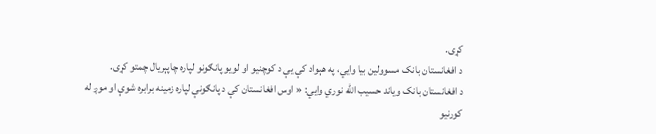کړی.
د افغانستان بانک مسوولین بیا وایي، په هېواد کې یې د کوچنیو او لویو پانګونو لپاره چاپېریال چمتو کړی.
د افغانستان بانک ویاند حسیب الله نوري وايي: « اوس افغانستان کې د پانګونې لپاره زمینه برابره شوې او موږ له کورنیو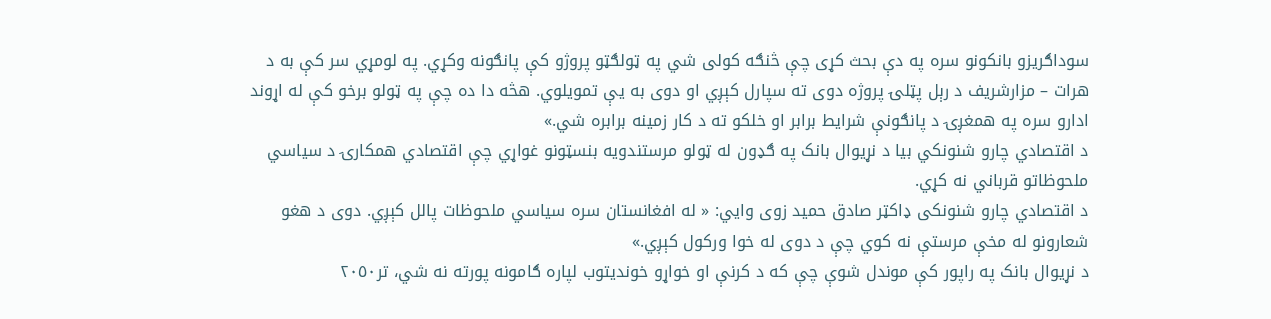سوداګریزو بانکونو سره په دې بحث کړی چې څنګه کولی شي په ټولګټو پروژو کې پانګونه وکړي. په لومړي سر کې به د هرات – مزارشریف د رېل پټلۍ پروژه دوی ته سپارل کېږي او دوی به یې تمویلوي. هڅه دا ده چې په ټولو برخو کې له اړوند ادارو سره په همغږۍ د پانګونې شرایط برابر او خلکو ته د کار زمینه برابره شي.»
د اقتصادي چارو شنونکي بیا د نړیوال بانک په ګډون له ټولو مرستندویه بنسټونو غواړي چې اقتصادي همکارۍ د سیاسي ملحوظاتو قرباني نه کړي.
د اقتصادي چارو شنونکی ډاکټر صادق حمید زوی وايي: « له افغانستان سره سیاسي ملحوظات پالل کېږي. دوی د هغو شعارونو له مخې مرستې نه کوي چې د دوی له خوا ورکول کېږي.»
د نړیوال بانک په راپور کې موندل شوې چې که د کرنې او خواړو خوندیتوب لپاره ګامونه پورته نه شي، تر٢٠٥٠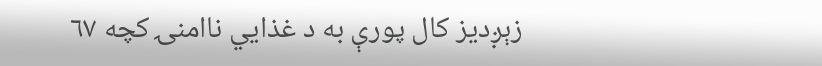زېږدیز کال پورې به د غذایي ناامنۍ کچه ٦٧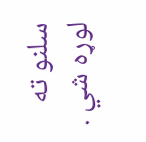سلنو ته لوړه شي .